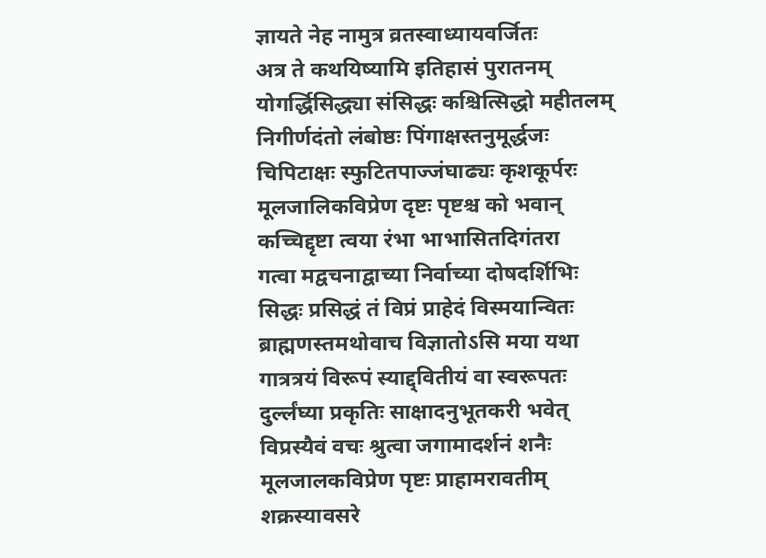ज्ञायते नेह नामुत्र व्रतस्वाध्यायवर्जितः
अत्र ते कथयिष्यामि इतिहासं पुरातनम्
योगर्द्धिसिद्ध्या संसिद्धः कश्चित्सिद्धो महीतलम्
निगीर्णदंतो लंबोष्ठः पिंगाक्षस्तनुमूर्द्धजः
चिपिटाक्षः स्फुटितपाज्जंघाढ्यः कृशकूर्परः
मूलजालिकविप्रेण दृष्टः पृष्टश्च को भवान्
कच्चिद्दृष्टा त्वया रंभा भाभासितदिगंतरा
गत्वा मद्वचनाद्वाच्या निर्वाच्या दोषदर्शिभिः
सिद्धः प्रसिद्धं तं विप्रं प्राहेदं विस्मयान्वितः
ब्राह्मणस्तमथोवाच विज्ञातोऽसि मया यथा
गात्रत्रयं विरूपं स्याद्द्वितीयं वा स्वरूपतः
दुर्ल्लंघ्या प्रकृतिः साक्षादनुभूतकरी भवेत्
विप्रस्यैवं वचः श्रुत्वा जगामादर्शनं शनैः
मूलजालकविप्रेण पृष्टः प्राहामरावतीम्
शक्रस्यावसरे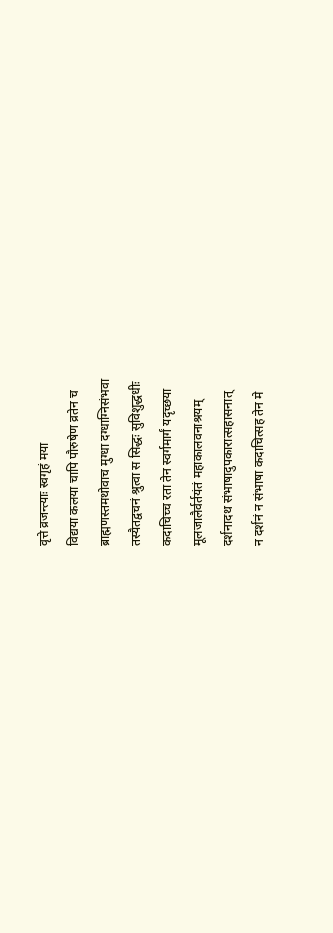वृत्ते व्रजन्त्याः स्वगृहं मया
विद्यया कलया चापि पौरुषेण व्रतेन च
ब्राह्मणस्तमथोवाच मुग्धा दग्धाग्निसंभवा
तस्यैतद्वचनं श्रुत्वा स सिद्धः सुविशुद्धधीः
कदाचिच्च रता तेन स्वर्गमार्गं यदृच्छया
मूलजालैर्वर्तयंतं महाकालवनाश्रयम्
दर्शनादथ संभाषादुपकारात्सहासनात्
न दर्शनं न संभाषा कदाचित्सह तेन मे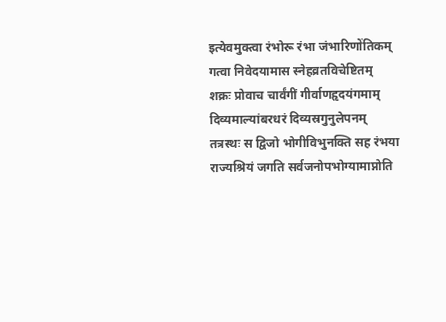इत्येवमुक्त्वा रंभोरू रंभा जंभारिणोंतिकम्
गत्वा निवेदयामास स्नेहव्रतविचेष्टितम्
शक्रः प्रोवाच चार्वंगीं गीर्वाणहृदयंगमाम्
दिव्यमाल्यांबरधरं दिव्यस्रगुनुलेपनम्
तत्रस्थः स द्विजो भोगीविभुनक्ति सह रंभया
राज्यश्रियं जगति सर्वजनोपभोग्यामाप्नोति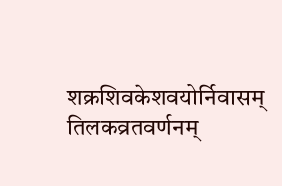शक्रशिवकेशवयोर्निवासम्
तिलकव्रतवर्णनम्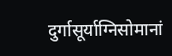दुर्गासूर्याग्निसोमानां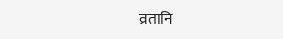व्रतानि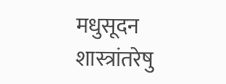मधुसूदन
शास्त्रांतरेषु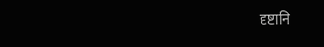दृष्टानि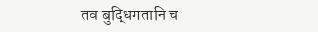तव बुद्धिगतानि च